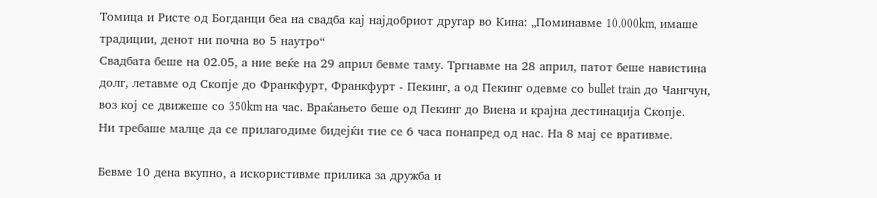Томица и Ристе од Богданци беа на свадба кај најдобриот другар во Кина: „Поминавме 10.000km, имаше традиции, денот ни почна во 5 наутро“
Свадбата беше на 02.05, а ние веќе на 29 април бевме таму. Тргнавме на 28 април, патот беше навистина долг, летавме од Скопје до Франкфурт, Франкфурт - Пекинг, а од Пекинг одевме со bullet train до Чангчун, воз кој се движеше со 350km на час. Враќањето беше од Пекинг до Виена и крајна дестинација Скопје.
Ни требаше малце да се прилагодиме бидејќи тие се 6 часа понапред од нас. На 8 мај се вративме.

Бевме 10 дена вкупно, а искористивме прилика за дружба и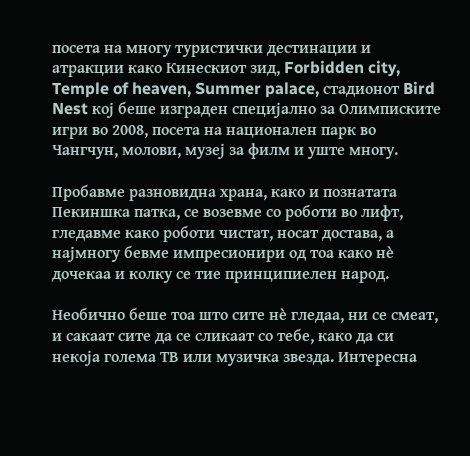посета на многу туристички дестинации и атракции како Кинескиот зид, Forbidden city, Temple of heaven, Summer palace, стадионот Bird Nest кој беше изграден специјално за Олимписките игри во 2008, посета на национален парк во Чангчун, молови, музеј за филм и уште многу.

Пробавме разновидна храна, како и познатата Пекиншка патка, се возевме со роботи во лифт, гледавме како роботи чистат, носат достава, а најмногу бевме импресионири од тоа како нè дочекаа и колку се тие принципиелен народ.

Необично беше тоа што сите нè гледaа, ни се смеат, и сакаат сите да се сликаат со тебе, како да си некоја голема ТВ или музичка звезда. Интересна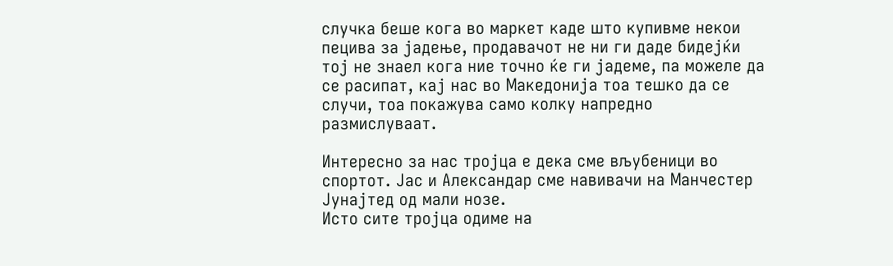случка беше кога во маркет каде што купивме некои пецива за јадење, продавачот не ни ги даде бидејќи тој не знаел кога ние точно ќе ги јадеме, па можеле да се расипат, кај нас во Македонија тоа тешко да се случи, тоа покажува само колку напредно размислуваат.

Интересно за нас тројца е дека сме вљубеници во спортот. Јас и Александар сме навивачи на Манчестер Јунајтед од мали нозе.
Исто сите тројца одиме на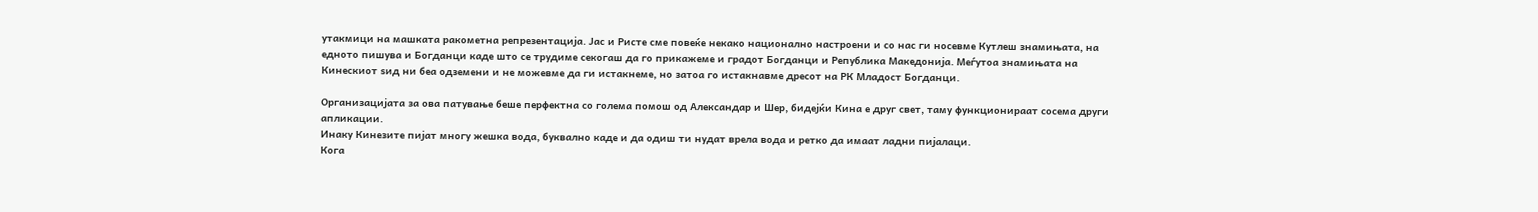утакмици на машката ракометна репрезентација. Јас и Ристе сме повеќе некако национално настроени и со нас ги носевме Кутлеш знамињата, на едното пишува и Богданци каде што се трудиме секогаш да го прикажеме и градот Богданци и Република Македонија. Меѓутоа знамињата на Кинескиот ѕид ни беа одземени и не можевме да ги истакнеме, но затоа го истакнавме дресот на РК Младост Богданци.

Организацијата за ова патување беше перфектна со голема помош од Александар и Шер, бидејќи Кина е друг свет, таму функционираат сосема други апликации.
Инаку Кинезите пијат многу жешка вода, буквално каде и да одиш ти нудат врела вода и ретко да имаат ладни пијалаци.
Кога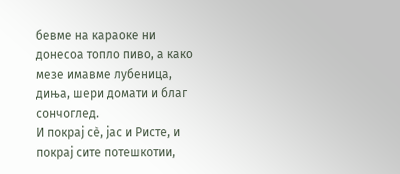бевме на караоке ни донесоа топло пиво, а како мезе имавме лубеница, диња, шери домати и благ сончоглед.
И покрај сè, јас и Ристе, и покрај сите потешкотии,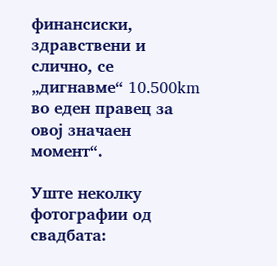финансиски, здравствени и слично, се „дигнавме“ 10.500km во еден правец за овој значаен момент“.

Уште неколку фотографии од свадбата: